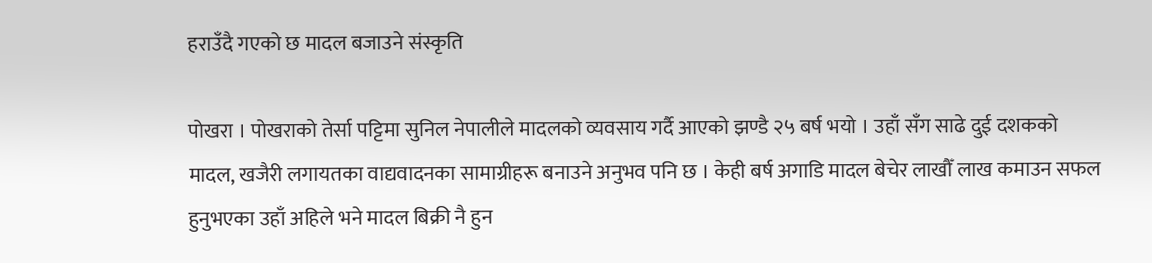हराउँदै गएको छ मादल बजाउने संस्कृति

पोखरा । पोखराको तेर्सा पट्टिमा सुनिल नेपालीले मादलको व्यवसाय गर्दै आएको झण्डै २५ बर्ष भयो । उहाँ सँग साढे दुई दशकको मादल, खजैरी लगायतका वाद्यवादनका सामाग्रीहरू बनाउने अनुभव पनि छ । केही बर्ष अगाडि मादल बेचेर लाखौँ लाख कमाउन सफल हुनुभएका उहाँ अहिले भने मादल बिक्री नै हुन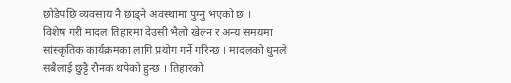छोडेपछि व्यवसाय नै छाड्ने अवस्थामा पुग्नु भएको छ ।
विशेष गरी मादल तिहारमा देउसी भैलो खेल्न र अन्य समयमा सांस्कृतिक कार्यक्रमका लागि प्रयोग गर्ने गरिन्छ । मादलको धुनले सबैलाई छुट्टै रौनक थपेको हुन्छ । तिहारको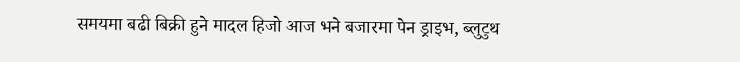समयमा बढी बिक्री हुने मादल हिजो आज भने बजारमा पेन ड्राइभ, ब्लुटुथ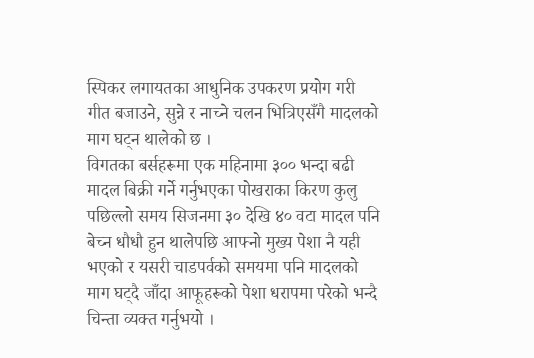स्पिकर लगायतका आधुनिक उपकरण प्रयोग गरी गीत बजाउने, सुन्ने र नाच्ने चलन भित्रिएसँगै मादलको माग घट्न थालेको छ ।
विगतका बर्सहरूमा एक महिनामा ३०० भन्दा बढी मादल बिक्री गर्ने गर्नुभएका पोखराका किरण कुलु पछिल्लो समय सिजनमा ३० देखि ४० वटा मादल पनि बेच्न धौधौ हुन थालेपछि आफ्नो मुख्य पेशा नै यही भएको र यसरी चाडपर्वको समयमा पनि मादलको माग घट्दै जाँदा आफूहरूको पेशा धरापमा परेको भन्दै चिन्ता व्यक्त गर्नुभयो ।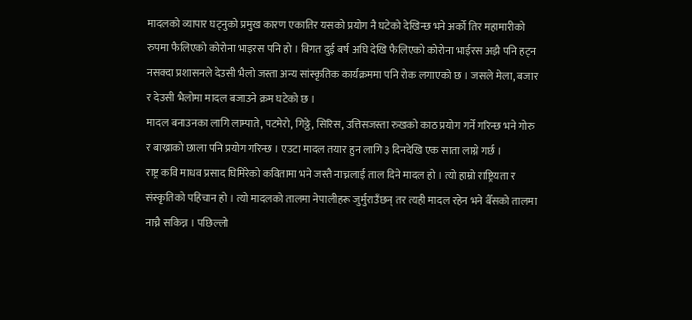मादलको व्यापार घट्नुको प्रमुख कारण एकातिर यसको प्रयोग नै घटेको देखिन्छ भने अर्को तिर महामारीको रुपमा फैलिएको कोरोना भाइरस पनि हो । विगत दुई बर्ष अघि देखि फैलिएको कोरोना भाईरस अझै पनि हट्न नसक्दा प्रशासनले देउसी भैलो जस्ता अन्य सांस्कृतिक कार्यक्रममा पनि रोक लगाएको छ । जसले मेला, बजार र देउसी भैलोमा मादल बजाउने क्रम घटेको छ ।
मादल बनाउनका लागि लाम्पाते, पटमेरो, गिठ्ठे, सिरिस, उत्तिसजस्ता रुखको काठ प्रयोग गर्ने गरिन्छ भने गोरु र बाख्राको छाला पनि प्रयोग गरिन्छ । एउटा मादल तयार हुन लागि ३ दिनदेखि एक साता लाग्ने गर्छ ।
राष्ट्र कवि माधव प्रसाद घिमिरेको कवितामा भने जस्तै नाच्नलाई ताल दिने मादल हो । त्यो हाम्रो राष्ट्रियता र संस्कृतिको पहिचान हो । त्यो मादलको तालमा नेपालीहरू जुर्मुराउँछन् तर त्यही मादल रहेन भने बैँसको तालमा नाच्नै सकिन्न । पछिल्लो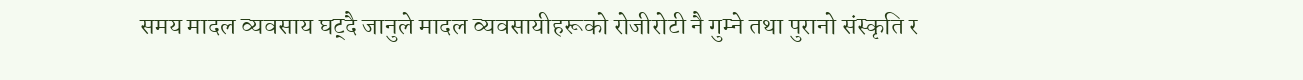समय मादल व्यवसाय घट्दै जानुले मादल व्यवसायीहरूको रोजीरोटी नै गुम्ने तथा पुरानो संस्कृति र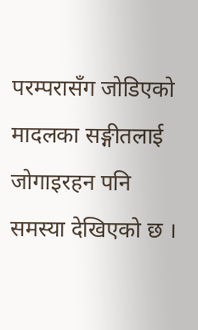परम्परासँग जोडिएको मादलका सङ्गीतलाई जोगाइरहन पनि समस्या देखिएको छ ।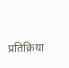प्रतिक्रिया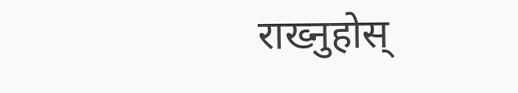राख्नुहोस्